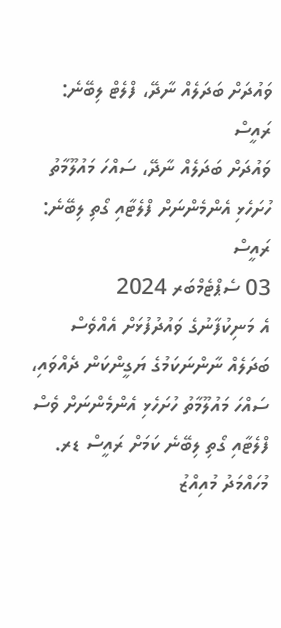ވައުދަށް ބަދަލެއް ނާދޭ، ފްލެޓް ލިބޭނެ: ރައީސް
ވައުދަށް ބަދަލެއް ނާދޭ، ސައްހަ މައުލޫމާތު ހުށަހެޅި އެންމެންނަށް ފްލެޓާއި ގޯތި ލިބޭނެ: ރައީސް
03 ސެޕްޓެމްބަރ 2024
އެ މަނިކުފާނުގެ ވައުދުފުޅަށް އެއްވެސް ބަދަލެއް ނާންނަކަމުގެ ޔަގީންކަން ދެއްވައި، ސައްހަ މައުލޫމާތު ހުށަހެޅި އެންމެންނަށް ވެސް ފްލެޓާއި ގޯތި ލިބޭނެ ކަމަށް ރައީސް ޑރ. މުހައްމަދު މުއިއްޒު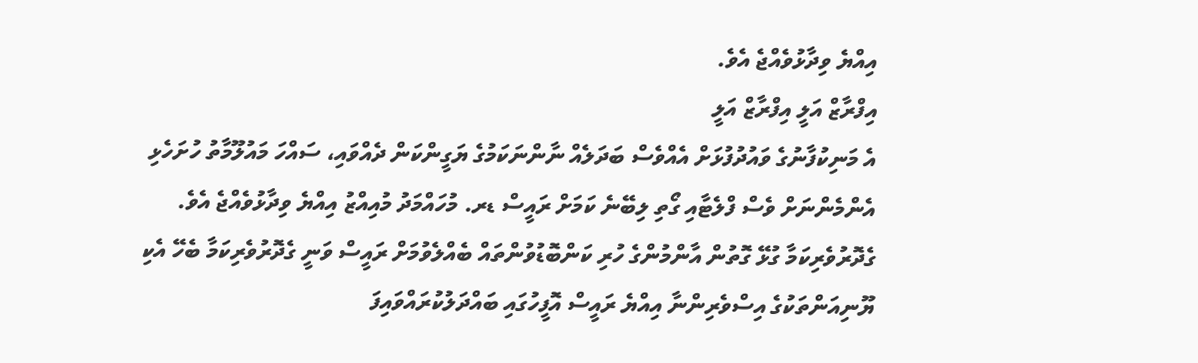އިއްޔެ ވިދާޅުވެއްޖެ އެވެ.
އިފްރާޒް އަލީ އިފްރާޒް އަލީ
އެ މަނިކުފާނުގެ ވައުދުފުޅަށް އެއްވެސް ބަދަލެއް ނާންނަކަމުގެ ޔަގީންކަން ދެއްވައި، ސައްހަ މައުލޫމާތު ހުށަހެޅި އެންމެންނަށް ވެސް ފްލެޓާއި ގޯތި ލިބޭނެ ކަމަށް ރައީސް ޑރ. މުހައްމަދު މުއިއްޒު އިއްޔެ ވިދާޅުވެއްޖެ އެވެ.
ގެދޮރުވެރިކަމާ ގުޅޭ ގޮތުން އާންމުންގެ ހުރި ކަންބޮޑުވުންތައް ބެއްލެވުމަށް ރައީސް ވަނީ ގެދޮރުވެރިކަމާ ބެހޭ އެކި ޔޫނިއަންތަކުގެ އިސްވެރިންނާ އިއްޔެ ރައީސް އޮފީހުގައި ބައްދަލުކުރައްވައިފަ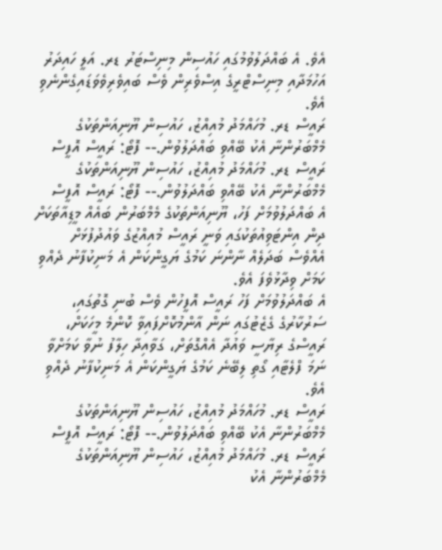އެވެ. އެ ބައްދަލުވުމުގައި ހައުސިން މިނިސްޓަރު ޑރ. އަލީ ހައިދަރު އަހުމަދާއި މިނިސްޓްރީގެ އިސްވެރިން ވެސް ބައިވެރިވެވަޑައިގެންނެވި އެވެ.
ރައީސް ޑރ. މުހައްމަދު މުއިއްޒު، ހައުސިން ޔޫނިއަންތަކުގެ މެމްބަރުންނާ އެކު ބޭއްވި ބައްދަލުވުން.-- ފޮޓޯ: ރައީސް އޮފީސް
ރައީސް ޑރ. މުހައްމަދު މުއިއްޒު، ހައުސިން ޔޫނިއަންތަކުގެ މެމްބަރުންނާ އެކު ބޭއްވި ބައްދަލުވުން.-- ފޮޓޯ: ރައީސް އޮފީސް
އެ ބައްދަލުވުމަށް ފަހު، ޔޫނިއަންތަކުގެ މެމްބަރުން ބައެއް މީޑިއާތަކަށް ދިން އިންޓަވިއުތަކުގައި ވަނީ ރައީސް މުއިއްޒުގެ ވައުދުފުޅަށް އެއްވެސް ބަދަލެއް ނާންނަ ކަމުގެ ޔަގީންކަން އެ މަނިކުފާނު ދެއްވި ކަމަށް ވިދާޅުވެފަ އެވެ.
އެ ބައްދަލުވުމަށް ފަހު ރައީސް އޮފީހުން ވެސް ބުނި ގޮތުގައި، ސަރުކާރުގެ ގެޒެޓުގައި ނަން އާންމުކޮށްފައިވާ ކޮންމެ މީހަކަށް، ރައީސްގެ ރިޔާސީ ވައުދާ އެއްގޮތަށް، ގަވާއިދާ ހިލާފު ނުވާ ކަމަށްވާ ނަމަ ފްލެޓާއި ގޯތި ލިބޭނެ ކަމުގެ ޔަގީންކަން އެ މަނިކުފާނު ދެއްވި އެވެ.
ރައީސް ޑރ. މުހައްމަދު މުއިއްޒު، ހައުސިން ޔޫނިއަންތަކުގެ މެމްބަރުންނާ އެކު ބޭއްވި ބައްދަލުވުން.-- ފޮޓޯ: ރައީސް އޮފީސް
ރައީސް ޑރ. މުހައްމަދު މުއިއްޒު، ހައުސިން ޔޫނިއަންތަކުގެ މެމްބަރުންނާ އެކު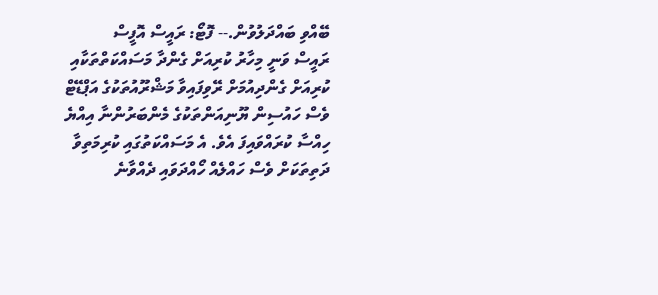ބޭއްވި ބައްދަލުވުން.-- ފޮޓޯ: ރައީސް އޮފީސް
ރައީސް ވަނީ މިހާރު ކުރިއަށް ގެންދާ މަސައްކަތްތަކާއި ކުރިއަށް ގެންދިއުމަށް ރޭވިފައިވާ މަޝްރޫއުތަކުގެ އަޕްޑޭޓް ވެސް ހައުސިން ޔޫނިއަންތަކުގެ މެންބަރުންނާ އިއްޔެ ހިއްސާ ކުރައްވައިފަ އެވެ. އެ މަސައްކަތުގައި ކުރިމަތިވާ ދަތިތަކަށް ވެސް ހައްލެއް ހޯއްދަވައި ދެއްވާނެ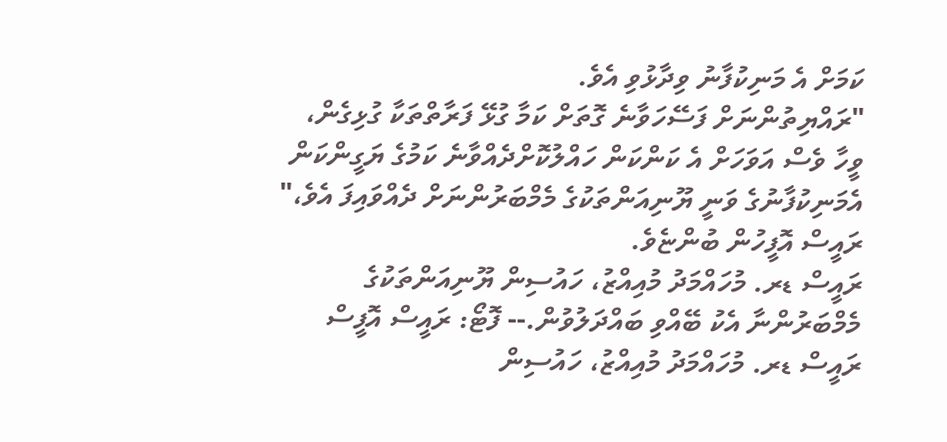ކަމަށް އެ މަނިކުފާނު ވިދާޅުވި އެވެ.
"ރައްޔިތުންނަށް ފަސޭހަވާނެ ގޮތަށް ކަމާ ގުޅޭ ފަރާތްތަކާ ގުޅިގެން، ވީހާ ވެސް އަވަހަށް އެ ކަންކަން ހައްލުކޮށްދެއްވާނެ ކަމުގެ ޔަގީންކަން އެމަނިކުފާނުގެ ވަނީ ޔޫނިއަންތަކުގެ މެމްބަރުންނަށް ދެއްވައިފަ އެވެ،" ރައީސް އޮފީހުން ބުންޏެވެ.
ރައީސް ޑރ. މުހައްމަދު މުއިއްޒު، ހައުސިން ޔޫނިއަންތަކުގެ މެމްބަރުންނާ އެކު ބޭއްވި ބައްދަލުވުން.-- ފޮޓޯ: ރައީސް އޮފީސް
ރައީސް ޑރ. މުހައްމަދު މުއިއްޒު، ހައުސިން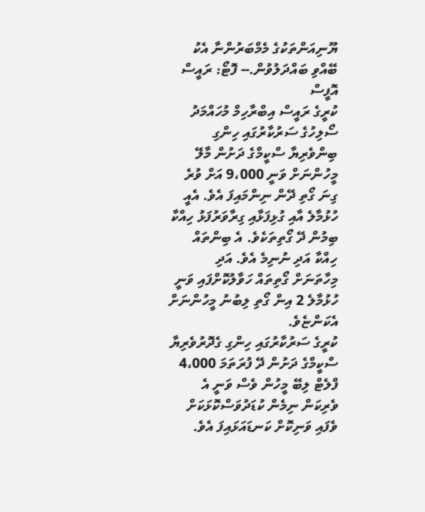ޔޫނިއަންތަކުގެ މެމްބަރުންނާ އެކު ބޭއްވި ބައްދަލުވުން.-- ފޮޓޯ: ރައީސް އޮފީސް
ކުރީގެ ރައީސް އިބްރާހިމް މުހައްމަދު ސޯލިހުގެ ސަރުކާރުގައި ހިންގި ބިންވެރިޔާ ސްކީމްގެ ދަށުން މާލޭ މީހުންނަށް ވަނީ 9،000 އަށް ވުރެ ގިނަ ގޯތި ދޭން ނިންމައިފަ އެވެ. އެއީ ހުޅުމާލެ އާއި ގުޅިފަޅާއި ގިރާވަރުފަޅު ހިއްކާ ބިމުން ދޭ ގޯތިތަކެވެ. އެ ބިންތައް ހިއްކާ އަދި ނުނިމެ އެވެ. އަދި މިހާތަނަށް ގޯތިތައް ހަވާލުކޮށްފައި ވަނީ ހުޅުމާލެ 2 އިން ގޯތި ލިބުނު މީހުންނަށް އެކަންޏެވެ.
ކުރީގެ ސަރުކާރުގައި ހިންގި ގެދޮރުވެރިޔާ ސްކީމްގެ ދަށުން ދޭ ފުރަތަމަ 4،000 ފްލެޓް ލިބޭ މީހުން ވެސް ވަނީ އެ ވެރިކަން ނިމެން ކުޑަދުވަސްކޮޅަކަށް ވެފައި ވަނިކޮށް ކަނޑައަޅައިފަ އެވެ.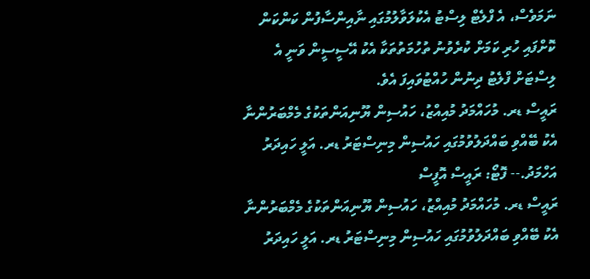ނަމަވެސް، އެ ފްލެޓް ލިސްޓު އެކުލަވާލުމުގައި ނާއިންސާފުން ކަންކަން ކޮށްފައި ހުރި ކަމަށް ކުރެވުނު ތުހުމަތުތަކާ އެކު އޭސީސީން ވަނީ އެ ލިސްޓަށް ފްލެޓު ދިނުން ހުއްޓުވައިފަ އެވެ.
ރައީސް ޑރ. މުހައްމަދު މުއިއްޒު، ހައުސިން ޔޫނިއަންތަކުގެ މެމްބަރުންނާ އެކު ބޭއްވި ބައްދަލުވުމުގައި ހައުސިން މިނިސްޓަރު ޑރ. އަލީ ހައިދަރު އަހްމަދު.-- ފޮޓޯ: ރައީސް އޮފީސް
ރައީސް ޑރ. މުހައްމަދު މުއިއްޒު، ހައުސިން ޔޫނިއަންތަކުގެ މެމްބަރުންނާ އެކު ބޭއްވި ބައްދަލުވުމުގައި ހައުސިން މިނިސްޓަރު ޑރ. އަލީ ހައިދަރު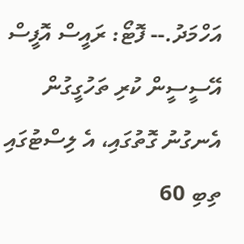އަހްމަދު.-- ފޮޓޯ: ރައީސް އޮފީސް
އޭސީސީން ކުރި ތަހުގީގުން އެނގުނު ގޮތުގައި، އެ ލިސްޓުގައި ތިބި 60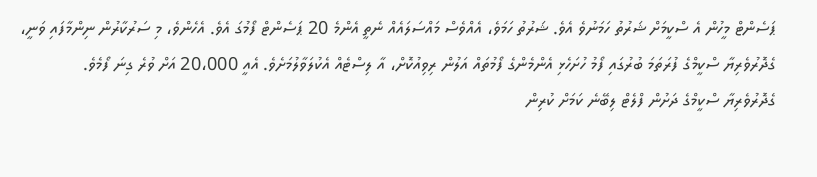ޕަސެންޓް މީހުން އެ ސްކީމަށް ޝަރުތު ހަމަނުވެ އެވެ. ޝަރުތު ހަމަވެ، އެއްވެސް މައްސަލައެއް ނެތީ އެންމެ 20 ޕަސެންޓް ފޯމުގަ އެވެ. އެހެންވެ، މި ސަރުކާރުން ނިންމާފައި ވަނީ، ގެދޮރުވެރިޔާ ސްކީމްގެ ފުރަތަމަ ބުރުގައި ފޯމު ހުށަހެޅި އެންމެންގެ ފޯމުތައް އަލުން ރިވިއުކޮށް، އާ ލިސްޓެއް އެކުލަވާލުމަށެވެ. އެއީ 20،000 އަށް ވުރެ ގިނަ ފޯމެވެ.
ގެދޮރުވެރިޔާ ސްކީމްގެ ދަށުން ފްލެޓް ލިބޭނެ ކަމަށް ކުރިން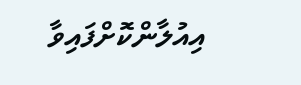އިއުލާންކޮށްފައިވާ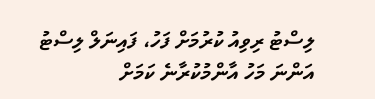ލިސްޓު ރިވިއު ކުރުމަށް ފަހު، ފައިނަލް ލިސްޓު އަންނަ މަހު އާންމުކުރާނެ ކަމަށް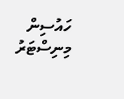ހައުސިން މިނިސްޓަރު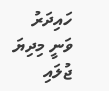ހައިދަރު ވަނީ މިދިޔަ ޖުލައި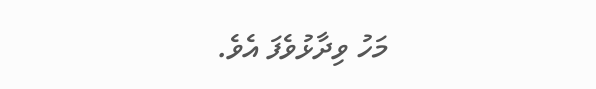މަހު ވިދާޅުވެފަ އެވެ.